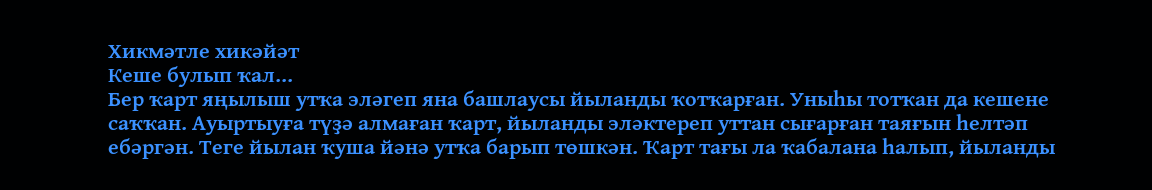Хикмәтле хикәйәт
Кеше булып ҡал...
Бер ҡарт яңылыш утҡа эләгеп яна башлаусы йыланды ҡотҡарған. Уныһы тотҡан да кешене саҡҡан. Ауыртыуға түҙә алмаған ҡарт, йыланды эләктереп уттан сығарған таяғын һелтәп ебәргән. Теге йылан ҡуша йәнә утҡа барып төшкән. Ҡарт тағы ла ҡабалана һалып, йыланды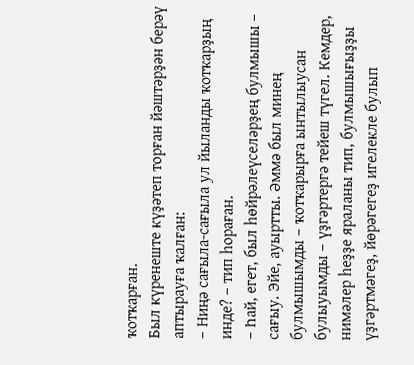ҡотҡарған.
Был күренеште күҙәтеп торған йәштәрҙән берәү аптырауға ҡалған:
– Ниңә сағыла-сағыла ул йыланды ҡотҡарҙың инде? – тип һораған.
– Һай, егет, был һөйрәлеүселәрҙең булмышы – сағыу. Эйе, ауыртты. Әммә был минең булмышымды – ҡотҡарырға ынтылыусан булыуымды – үҙгәртергә тейеш түгел. Кемдер, нимәлер һеҙҙе яраланы тип, булмышығыҙҙы үҙгәртмәгеҙ, йөрәгегеҙ игелекле булып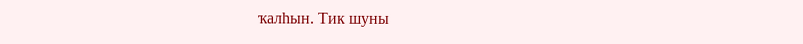ҡалһын. Тик шуны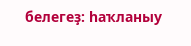белегеҙ: һаҡланыу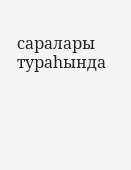саралары тураһында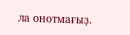ла онотмағыҙ.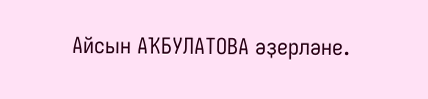Айсын АҠБУЛАТОВА әҙерләне.